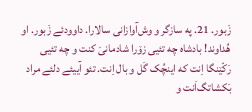زَبور. 21. په سازگر و وش‌آوازانی سالارا. داوودئے زَبور. او هُداوند! بادشاه چه تئیی زۆرا شادمانیَ کنت و چه تئیی رَکّێنگا اِنت که اینچُک گَل و بال اِنت. تئو آییئے دلئے مراد بَکشاتگ‌اَنت و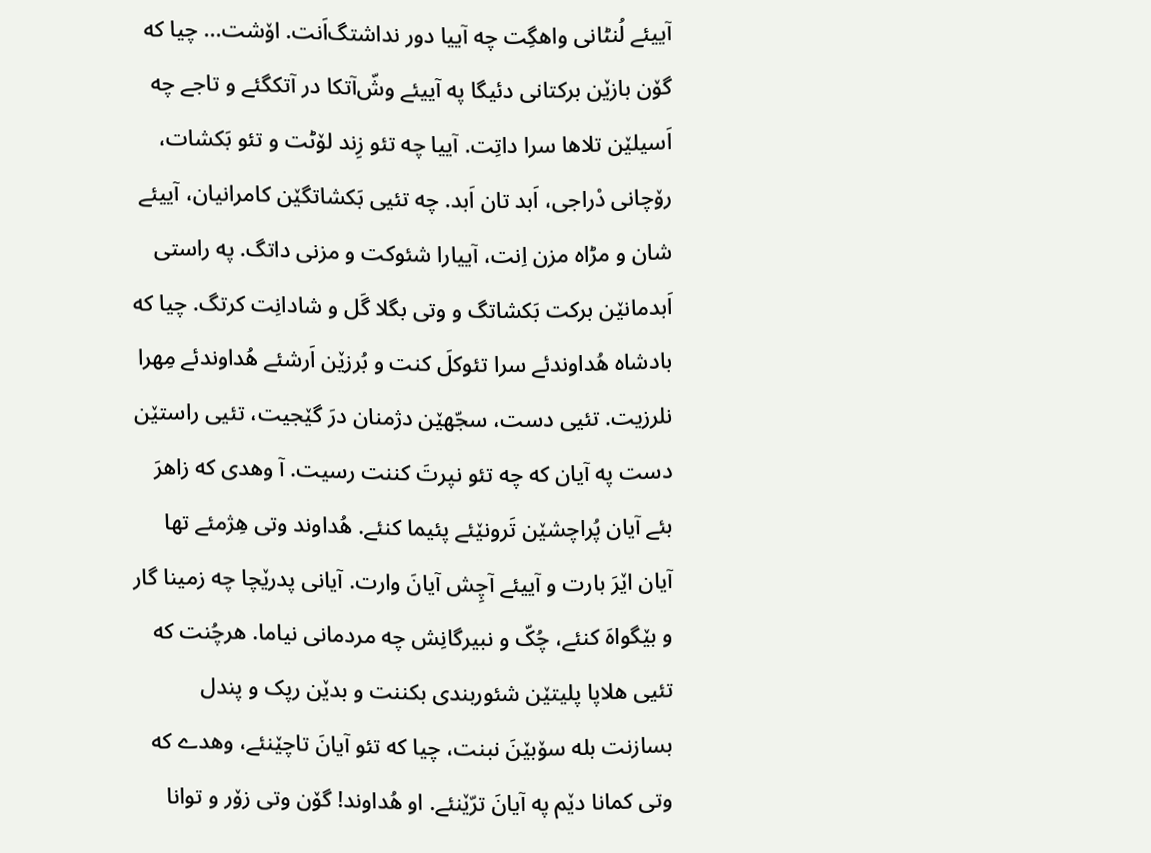آییئے لُنٹانی واهگِت چه آییا دور نداشتگ‌اَنت. اۆشت... چیا که گۆن بازێن برکتانی دئیگا په آییئے وشّ‌آتکا در آتکگئے و تاجے چه اَسیلێن تلاها سرا داتِت. آییا چه تئو زِند لۆٹت و تئو بَکشات، رۆچانی دْراجی، اَبد تان اَبد. چه تئیی بَکشاتگێن کامرانیان، آییئے شان و مڑاه مزن اِنت، آییارا شئوکت و مزنی داتگ. په راستی اَبدمانێن برکت بَکشاتگ و وتی بگلا گَل و شادانِت کرتگ. چیا که بادشاه هُداوندئے سرا تئوکلَ کنت و بُرزێن اَرشئے هُداوندئے مِهرا نلرزیت. تئیی دست، سجّهێن دژمنان درَ گێجیت، تئیی راستێن دست په آیان که چه تئو نپرتَ کننت رسیت. آ وهدی که زاهرَ بئے آیان پُراچشێن تَرونێئے پئیما کنئے. هُداوند وتی هِژمئے تها آیان اێرَ بارت و آییئے آچِش آیانَ وارت. آیانی پدرێچا چه زمینا گار و بێگواهَ کنئے، چُکّ و نبیرگانِش چه مردمانی نیاما. هرچُنت که تئیی هلاپا پلیتێن شئوربندی بکننت و بدێن رپک و پندل بسازنت بله سۆبێنَ نبنت، چیا که تئو آیانَ تاچێنئے، وهدے که وتی کمانا دێم په آیانَ ترّێنئے. او هُداوند! گۆن وتی زۆر و توانا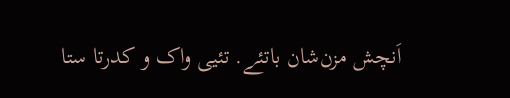اَنچش مزن‌شان باتئے. تئیی واک و کدرتا ستا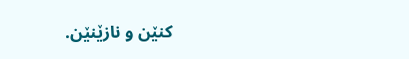کنێن و نازێنێن.